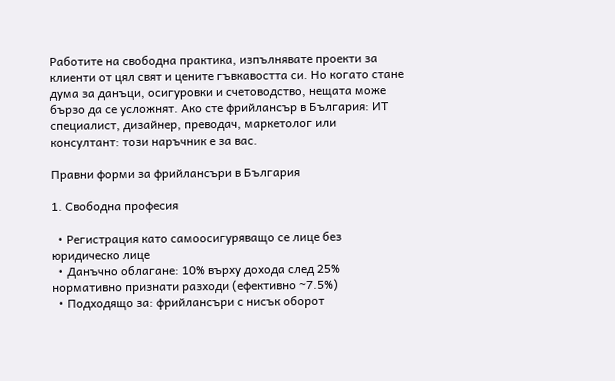Работите на свободна практика, изпълнявате проекти за клиенти от цял свят и цените гъвкавостта си. Но когато стане дума за данъци, осигуровки и счетоводство, нещата може бързо да се усложнят. Ако сте фрийлансър в България: ИТ специалист, дизайнер, преводач, маркетолог или консултант: този наръчник е за вас.

Правни форми за фрийлансъри в България

1. Свободна професия

  • Регистрация като самоосигуряващо се лице без юридическо лице
  • Данъчно облагане: 10% върху дохода след 25% нормативно признати разходи (ефективно ~7.5%)
  • Подходящо за: фрийлансъри с нисък оборот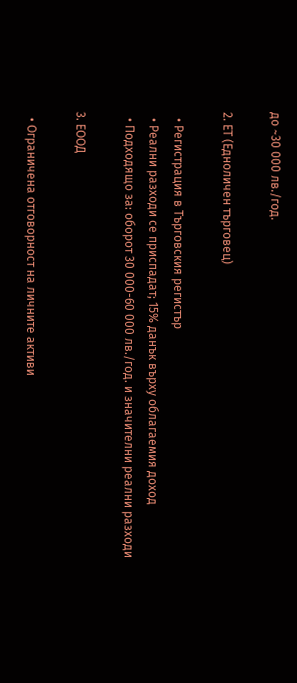до ~30 000 лв./год.

2. ЕТ (Едноличен търговец)

  • Регистрация в Търговския регистър
  • Реални разходи се приспадат; 15% данък върху облагаемия доход
  • Подходящо за: оборот 30 000-60 000 лв./год. и значителни реални разходи

3. ЕООД

  • Ограничена отговорност на личните активи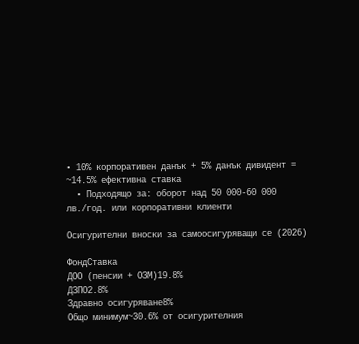• 10% корпоративен данък + 5% данък дивидент = ~14.5% ефективна ставка
  • Подходящо за: оборот над 50 000-60 000 лв./год. или корпоративни клиенти

Осигурителни вноски за самоосигуряващи се (2026)

ФондСтавка
ДОО (пенсии + ОЗМ)19.8%
ДЗПО2.8%
Здравно осигуряване8%
Общо минимум~30.6% от осигурителния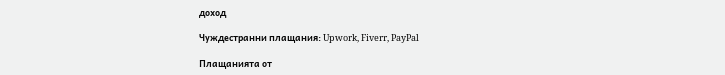доход

Чуждестранни плащания: Upwork, Fiverr, PayPal

Плащанията от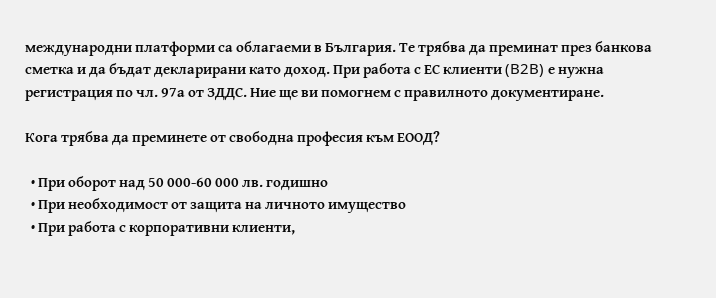международни платформи са облагаеми в България. Те трябва да преминат през банкова сметка и да бъдат декларирани като доход. При работа с ЕС клиенти (B2B) е нужна регистрация по чл. 97а от ЗДДС. Ние ще ви помогнем с правилното документиране.

Кога трябва да преминете от свободна професия към ЕООД?

  • При оборот над 50 000-60 000 лв. годишно
  • При необходимост от защита на личното имущество
  • При работа с корпоративни клиенти,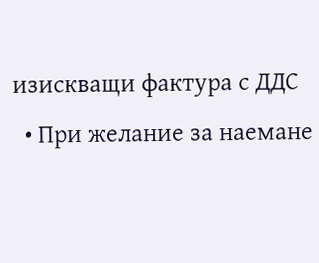изискващи фактура с ДДС
  • При желание за наемане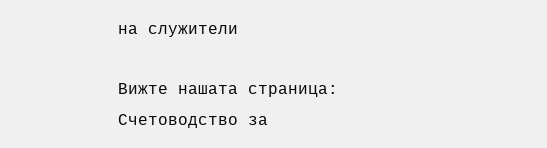на служители

Вижте нашата страница: Счетоводство за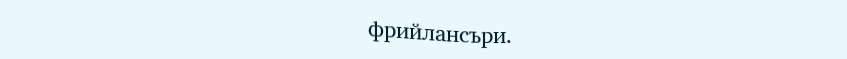фрийлансъри.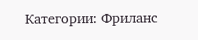Категории: Фриланс